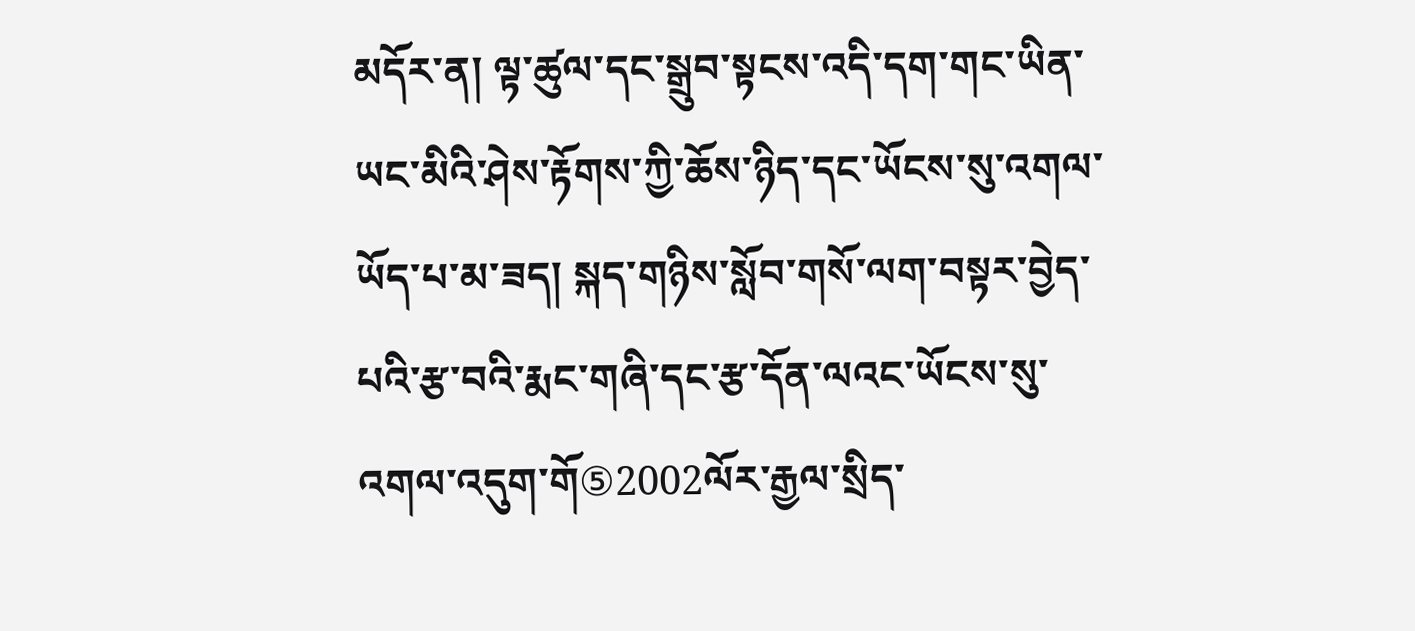མདོར་ན། ལྟ་ཚུལ་དང་སྒྲུབ་སྟངས་འདི་དག་གང་ཡིན་ཡང་མིའི་ཤེས་རྟོགས་ཀྱི་ཆོས་ཉིད་དང་ཡོངས་སུ་འགལ་ཡོད་པ་མ་ཟད། སྐད་གཉིས་སློབ་གསོ་ལག་བསྟར་བྱེད་པའི་རྩ་བའི་རྨང་གཞི་དང་རྩ་དོན་ལའང་ཡོངས་སུ་འགལ་འདུག་གོ⑤2002ལོར་རྒྱལ་སྲིད་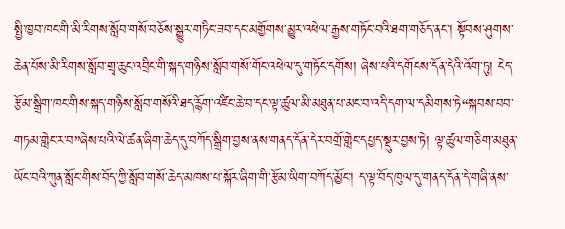སྤྱི་ཁྱབ་ཁང་གི་མི་རིགས་སློབ་གསོ་བཅོས་སྒྱུར་གཏིང་ཟབ་དང་མགྱོགས་མྱུར་འཕེལ་རྒྱས་གཏོང་བའི་ཐག་གཅོད་ནང་། སྟོབས་ཤུགས་ཆེན་པོས་མི་རིགས་སློབ་གྲྭ་ཆུང་འབྲིང་གི་སྐད་གཉིས་སློབ་གསོ་གོང་འཕེལ་དུ་གཏོང་དགོས། ཞེས་པའི་དགོངས་དོན་དེའི་འོག་ཏུ། ངེད་རྩོམ་སྒྲིག་ཁང་གིས་སྐད་གཉིས་སློབ་གསོའི་ཐད་རྙོག་འཛིང་ཆེ་བ་དང་ལྟ་ཚུལ་མི་མཐུན་པ་མང་བ་འདི་དག་ལ་དམིགས་ཏེ“སྐབས་བབ་གཏམ་གླེང་ར་བ”ཞེས་པའི་ལེ་ཚན་ཞིག་ཆེད་དུ་བཀོད་སྒྲིག་བྱས་ནས་གནད་དོན་དེར་བགྲོ་གླེང་དཔྱད་སྡུར་བྱས་ཏེ། ལྟ་ཚུལ་གཅིག་མཐུན་ཡོང་བའི་ཀུན་སློང་གིས་བོད་ཀྱི་སློབ་གསོ་ཆེད་མཁས་པ་སྐོར་ཞིག་གི་རྩོམ་ཡིག་བཀོད་མྱོང་། ད་ལྟ་བོད་ཁུལ་དུ་གནད་དོན་དེ་གཞི་ནས་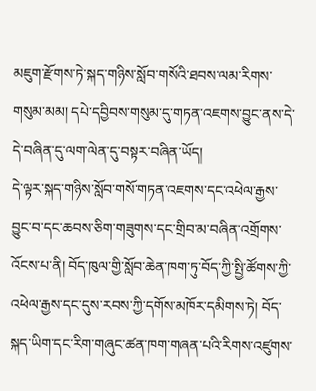མཇུག་རྫོགས་ཏེ་སྐད་གཉིས་སློབ་གསོའི་ཐབས་ལམ་རིགས་གསུམ་མམ། དཔེ་དབྱིབས་གསུམ་དུ་གཏན་འཇགས་བྱུང་ནས་དེ་དེ་བཞིན་དུ་ལག་ལེན་དུ་བསྟར་བཞིན་ཡོད།
དེ་ལྟར་སྐད་གཉིས་སློབ་གསོ་གཏན་འཇགས་དང་འཕེལ་རྒྱས་བྱུང་བ་དང་ཆབས་ཅིག་གཟུགས་དང་གྲིབ་མ་བཞིན་འགྲོགས་འོངས་པ་ནི། བོད་ཁུལ་གྱི་སློབ་ཆེན་ཁག་ཏུ་བོད་ཀྱི་སྤྱི་ཚོགས་ཀྱི་འཕེལ་རྒྱས་དང་དུས་རབས་ཀྱི་དགོས་མཁོར་དམིགས་ཏེ། བོད་སྐད་ཡིག་དང་རིག་གཞུང་ཚན་ཁག་གཞན་པའི་རིགས་འཛུགས་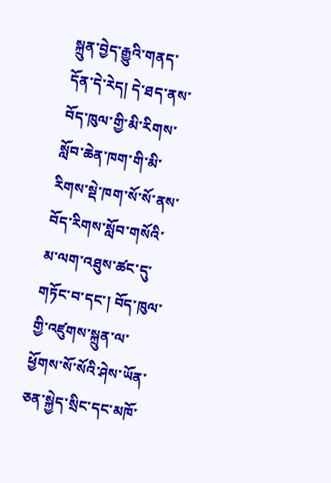སྐྲུན་བྱེད་རྒྱུའི་གནད་དོན་དེ་རེད། དེ་ཐད་ནས་བོད་ཁུལ་གྱི་མི་རིགས་སློབ་ཆེན་ཁག་གི་མི་རིགས་སྡེ་ཁག་སོ་སོ་ནས་བོད་རིགས་སློབ་གསོའི་མ་ལག་འཐུས་ཚང་དུ་གཏོང་བ་དང་། བོད་ཁུལ་གྱི་འཛུགས་སྐྲུན་ལ་ཕྱོགས་སོ་སོའི་ཤེས་ཡོན་ཅན་སྐྱེད་སྲིང་དང་མཁོ་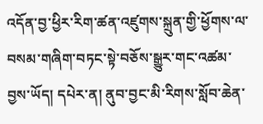འདོན་བྱ་ཕྱིར་རིག་ཚན་འཛུགས་སྐྲུན་གྱི་ཕྱོགས་ལ་བསམ་གཞིག་བཏང་སྟེ་བཅོས་སྒྱུར་གང་འཚམ་བྱས་ཡོད། དཔེར་ན། ནུབ་བྱང་མི་རིགས་སློབ་ཆེན་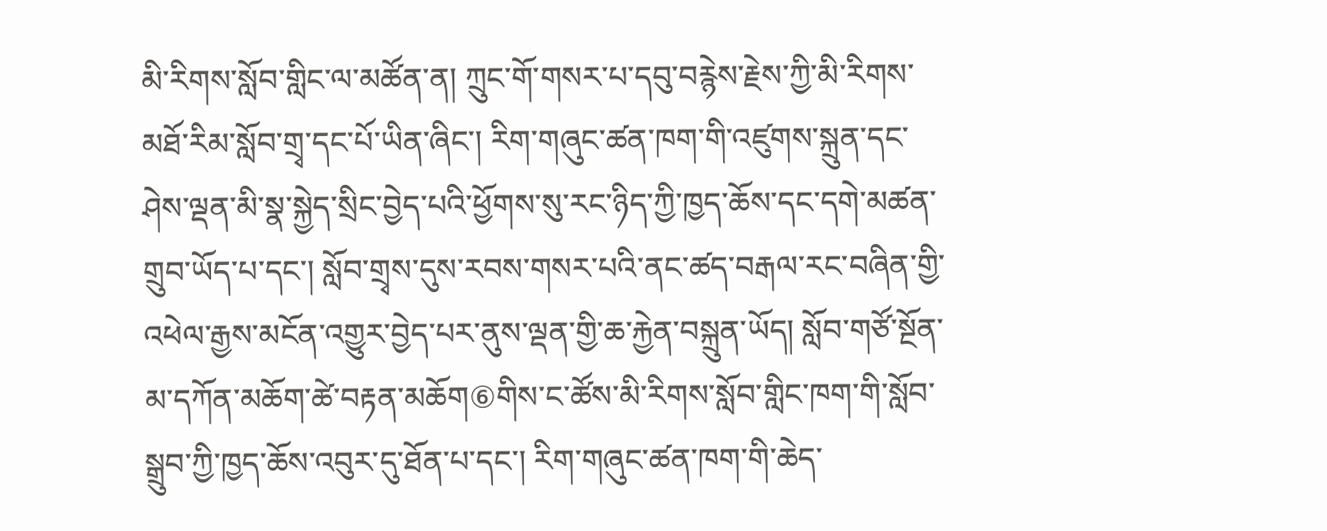མི་རིགས་སློབ་གླིང་ལ་མཚོན་ན། ཀྲུང་གོ་གསར་པ་དབུ་བརྙེས་རྗེས་ཀྱི་མི་རིགས་མཐོ་རིམ་སློབ་གྲྭ་དང་པོ་ཡིན་ཞིང་། རིག་གཞུང་ཚན་ཁག་གི་འཛུགས་སྐྲུན་དང་ཤེས་ལྡན་མི་སྣ་སྐྱེད་སྲིང་བྱེད་པའི་ཕྱོགས་སུ་རང་ཉིད་ཀྱི་ཁྱད་ཆོས་དང་དགེ་མཚན་གྲུབ་ཡོད་པ་དང་། སློབ་གྲྭས་དུས་རབས་གསར་པའི་ནང་ཚད་བརྒལ་རང་བཞིན་གྱི་འཕེལ་རྒྱས་མངོན་འགྱུར་བྱེད་པར་ནུས་ལྡན་གྱི་ཆ་རྐྱེན་བསྐྲུན་ཡོད། སློབ་གཙོ་སྔོན་མ་དཀོན་མཆོག་ཚེ་བརྟན་མཆོག⑥གིས་ང་ཚོས་མི་རིགས་སློབ་གླིང་ཁག་གི་སློབ་སྒྲུབ་ཀྱི་ཁྱད་ཆོས་འབུར་དུ་ཐོན་པ་དང་། རིག་གཞུང་ཚན་ཁག་གི་ཆེད་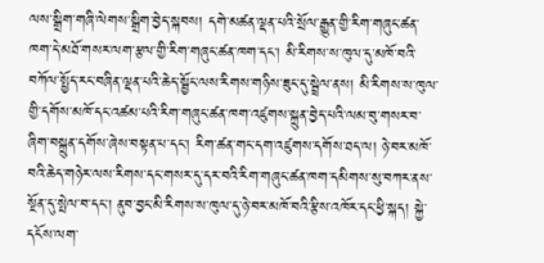ལས་སྒྲིག་གཞི་ལེགས་སྒྲིག་བྱེད་སྐབས། དགེ་མཚན་ལྡན་པའི་སྲོལ་རྒྱུན་གྱི་རིག་གཞུང་ཚན་ཁག་དེ་མཐོ་གསར་ལག་རྩལ་གྱི་རིག་གཞུང་ཚན་ཁག་དང་། མི་རིགས་ས་ཁུལ་དུ་མཁོ་བའི་བཀོལ་སྤྱོད་རང་བཞིན་ལྡན་པའི་ཆེད་སྦྱོང་ལས་རིགས་གཉིས་ཟུང་དུ་སྦྲེལ་ནས། མི་རིགས་ས་ཁུལ་གྱི་དགོས་མཁོ་དང་འཚམ་པའི་རིག་གཞུང་ཚན་ཁག་འཛུགས་སྐྲུན་བྱེད་པའི་ལམ་བུ་གསར་བ་ཞིག་བསྐྲུན་དགོས་ཞེས་བསྟན་པ་དང་། རིག་ཚན་གང་དག་འཛུགས་དགོས་ཐད་ལ། ཉེ་བར་མཁོ་བའི་ཆེད་གཉེར་ལས་རིགས་དང་གསར་དུ་དར་བའི་རིག་གཞུང་ཚན་ཁག་དམིགས་སུ་བཀར་ནས་སྔོན་དུ་སྤེལ་བ་དང་། ནུབ་བྱང་མི་རིགས་ས་ཁུལ་དུ་ཉེ་བར་མཁོ་བའི་རྩིས་འཁོར་དང་ཕྱི་སྐད། སྐྱེ་དངོས་ལག་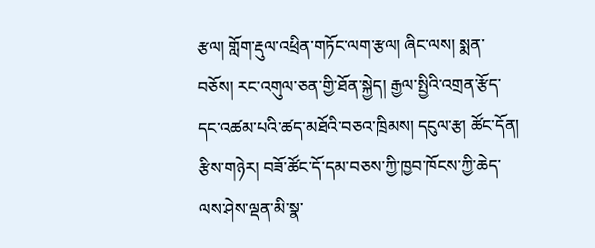རྩལ། གློག་རྡུལ་འཕྲིན་གཏོང་ལག་རྩལ། ཞིང་ལས། སྨན་བཅོས། རང་འགུལ་ཅན་གྱི་ཐོན་སྐྱེད། རྒྱལ་སྤྱིའི་འགྲན་རྩོད་དང་འཚམ་པའི་ཚད་མཐོའི་བཅའ་ཁྲིམས། དངུལ་རྩ། ཚོང་དོན། རྩིས་གཉེར། བཟོ་ཚོང་དོ་དམ་བཅས་ཀྱི་ཁྱབ་ཁོངས་ཀྱི་ཆེད་ལས་ཤེས་ལྡན་མི་སྣ་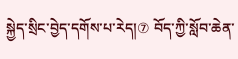སྐྱེད་སྲིང་བྱེད་དགོས་པ་རེད།⑦ བོད་ཀྱི་སློབ་ཆེན་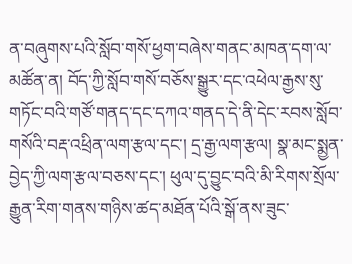ན་བཞུགས་པའི་སློབ་གསོ་ཕྱག་བཞེས་གནང་མཁན་དག་ལ་མཚོན་ན། བོད་ཀྱི་སློབ་གསོ་བཅོས་སྒྱུར་དང་འཕེལ་རྒྱས་སུ་གཏོང་བའི་གཙོ་གནད་དང་དཀའ་གནད་དེ་ནི་དེང་རབས་སློབ་གསོའི་བརྡ་འཕྲིན་ལག་རྩལ་དང་། དྲ་རྒྱ་ལག་རྩལ། སྣ་མང་སྨྱན་བྱེད་ཀྱི་ལག་རྩལ་བཅས་དང་། ཕུལ་དུ་བྱུང་བའི་མི་རིགས་སྲོལ་རྒྱུན་རིག་གནས་གཉིས་ཚད་མཐོན་པོའི་སྒོ་ནས་ཟུང་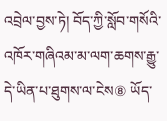འབྲེལ་བྱས་ཏེ། བོད་ཀྱི་སློབ་གསོའི་འཁོར་གཞིའམ་མ་ལག་ཆགས་རྒྱུ་དེ་ཡིན་པ་ཐུགས་ལ་ངེས⑧ ཡོད་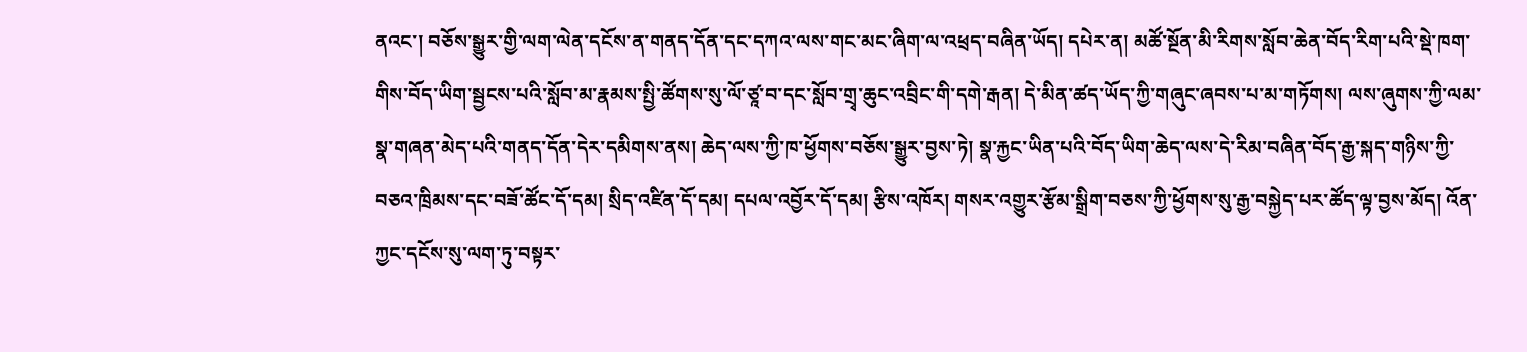ནའང་། བཅོས་སྒྱུར་གྱི་ལག་ལེན་དངོས་ན་གནད་དོན་དང་དཀའ་ལས་གང་མང་ཞིག་ལ་འཕྲད་བཞིན་ཡོད། དཔེར་ན། མཚོ་སྔོན་མི་རིགས་སློབ་ཆེན་བོད་རིག་པའི་སྡེ་ཁག་གིས་བོད་ཡིག་སྦྱངས་པའི་སློབ་མ་རྣམས་སྤྱི་ཚོགས་སུ་ལོ་ཙཱ་བ་དང་སློབ་གྲྭ་ཆུང་འབྲིང་གི་དགེ་རྒན། དེ་མིན་ཚད་ཡོད་ཀྱི་གཞུང་ཞབས་པ་མ་གཏོགས། ལས་ཞུགས་ཀྱི་ལམ་སྣ་གཞན་མེད་པའི་གནད་དོན་དེར་དམིགས་ནས། ཆེད་ལས་ཀྱི་ཁ་ཕྱོགས་བཅོས་སྒྱུར་བྱས་ཏེ། སྣ་རྐྱང་ཡིན་པའི་བོད་ཡིག་ཆེད་ལས་དེ་རིམ་བཞིན་བོད་རྒྱ་སྐད་གཉིས་ཀྱི་བཅའ་ཁྲིམས་དང་བཟོ་ཚོང་དོ་དམ། སྲིད་འཛིན་དོ་དམ། དཔལ་འབྱོར་དོ་དམ། རྩིས་འཁོར། གསར་འགྱུར་རྩོམ་སྒྲིག་བཅས་ཀྱི་ཕྱོགས་སུ་རྒྱ་བསྐྱེད་པར་ཚོད་ལྟ་བྱས་མོད། འོན་ཀྱང་དངོས་སུ་ལག་ཏུ་བསྟར་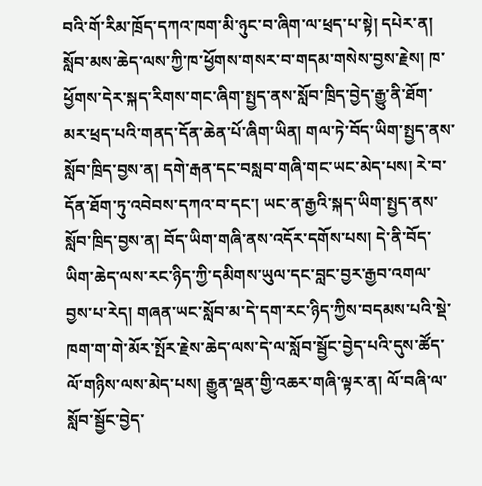བའི་གོ་རིམ་ཁྲོད་དཀའ་ཁག་མི་ཉུང་བ་ཞིག་ལ་ཕྲད་པ་སྟེ། དཔེར་ན། སློབ་མས་ཆེད་ལས་ཀྱི་ཁ་ཕྱོགས་གསར་བ་གདམ་གསེས་བྱས་རྗེས། ཁ་ཕྱོགས་དེར་སྐད་རིགས་གང་ཞིག་སྤྱད་ནས་སློབ་ཁྲིད་བྱེད་རྒྱུ་ནི་ཐོག་མར་ཕྲད་པའི་གནད་དོན་ཆེན་པོ་ཞིག་ཡིན། གལ་ཏེ་བོད་ཡིག་སྤྱད་ནས་སློབ་ཁྲིད་བྱས་ན། དགེ་རྒན་དང་བསླབ་གཞི་གང་ཡང་མེད་པས། རེ་བ་དོན་ཐོག་ཏུ་འབེབས་དཀའ་བ་དང་། ཡང་ན་རྒྱའི་སྐད་ཡིག་སྤྱད་ནས་སློབ་ཁྲིད་བྱས་ན། བོད་ཡིག་གཞི་ནས་འདོར་དགོས་པས། དེ་ནི་བོད་ཡིག་ཆེད་ལས་རང་ཉིད་ཀྱི་དམིགས་ཡུལ་དང་བླང་བྱར་རྒྱབ་འགལ་བྱས་པ་རེད། གཞན་ཡང་སློབ་མ་དེ་དག་རང་ཉིད་ཀྱིས་བདམས་པའི་སྡེ་ཁག་ག་གེ་མོར་སྤོར་རྗེས་ཆེད་ལས་དེ་ལ་སློབ་སྦྱོང་བྱེད་པའི་དུས་ཚོད་ལོ་གཉིས་ལས་མེད་པས། རྒྱུན་ལྡན་གྱི་འཆར་གཞི་ལྟར་ན། ལོ་བཞི་ལ་སློབ་སྦྱོང་བྱེད་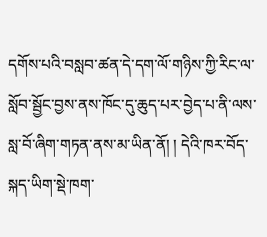དགོས་པའི་བསླབ་ཚན་དེ་དག་ལོ་གཉིས་ཀྱི་རིང་ལ་སློབ་སྦྱོང་བྱས་ནས་ཁོང་དུ་ཆུད་པར་བྱེད་པ་ནི་ལས་སླ་བོ་ཞིག་གཏན་ནས་མ་ཡིན་ནོ། ། དེའི་ཁར་བོད་སྐད་ཡིག་སྡེ་ཁག་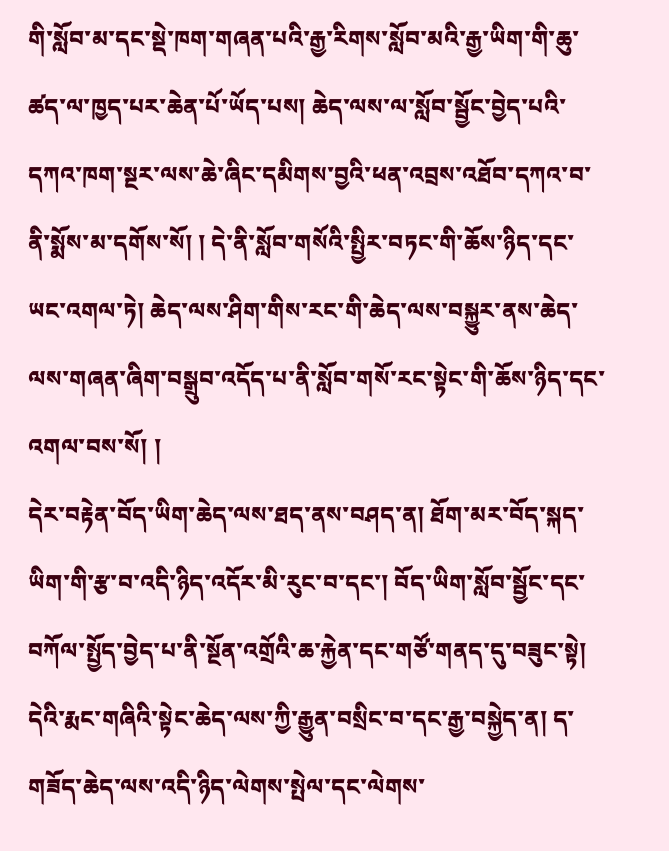གི་སློབ་མ་དང་སྡེ་ཁག་གཞན་པའི་རྒྱ་རིགས་སློབ་མའི་རྒྱ་ཡིག་གི་ཆུ་ཚད་ལ་ཁྱད་པར་ཆེན་པོ་ཡོད་པས། ཆེད་ལས་ལ་སློབ་སྦྱོང་བྱེད་པའི་དཀའ་ཁག་སྔར་ལས་ཆེ་ཞིང་དམིགས་བྱའི་ཕན་འབྲས་འཐོབ་དཀའ་བ་ནི་སྨོས་མ་དགོས་སོ། ། དེ་ནི་སློབ་གསོའི་སྤྱིར་བཏང་གི་ཆོས་ཉིད་དང་ཡང་འགལ་ཏེ། ཆེད་ལས་ཤིག་གིས་རང་གི་ཆེད་ལས་བསྐྱུར་ནས་ཆེད་ལས་གཞན་ཞིག་བསྒྲུབ་འདོད་པ་ནི་སློབ་གསོ་རང་སྟེང་གི་ཆོས་ཉིད་དང་འགལ་བས་སོ། །
དེར་བརྟེན་བོད་ཡིག་ཆེད་ལས་ཐད་ནས་བཤད་ན། ཐོག་མར་བོད་སྐད་ཡིག་གི་རྩ་བ་འདི་ཉིད་འདོར་མི་རུང་བ་དང་། བོད་ཡིག་སློབ་སྦྱོང་དང་བཀོལ་སྤྱོད་བྱེད་པ་ནི་སྔོན་འགྲོའི་ཆ་རྐྱེན་དང་གཙོ་གནད་དུ་བཟུང་སྟེ། དེའི་རྨང་གཞིའི་སྟེང་ཆེད་ལས་ཀྱི་རྒྱུན་བསྲིང་བ་དང་རྒྱ་བསྐྱེད་ན། ད་གཟོད་ཆེད་ལས་འདི་ཉིད་ལེགས་སྤེལ་དང་ལེགས་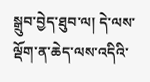སྒྲུབ་བྱེད་ཐུབ་ལ། དེ་ལས་ལྡོག་ན་ཆེད་ལས་འདིའི་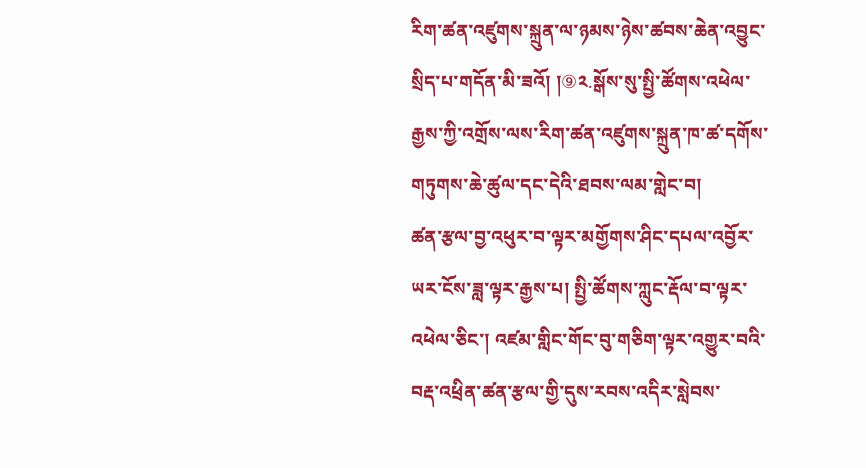རིག་ཚན་འཛུགས་སྐྲུན་ལ་ཉམས་ཉེས་ཚབས་ཆེན་འབྱུང་སྲིད་པ་གདོན་མི་ཟའོ། །⑨༢.སྒོས་སུ་སྤྱི་ཚོགས་འཕེལ་རྒྱས་ཀྱི་འགྲོས་ལས་རིག་ཚན་འཛུགས་སྐྲུན་ཁ་ཚ་དགོས་གཏུགས་ཆེ་ཚུལ་དང་དེའི་ཐབས་ལམ་གླེང་བ།
ཚན་རྩལ་བྱ་འཕུར་བ་ལྟར་མགྱོགས་ཤིང་དཔལ་འབྱོར་ཡར་ངོས་ཟླ་ལྟར་རྒྱས་པ། སྤྱི་ཚོགས་ཀླུང་རྡོལ་བ་ལྟར་འཕེལ་ཅིང་། འཛམ་གླིང་གོང་བུ་གཅིག་ལྟར་འགྱུར་བའི་བརྡ་འཕྲིན་ཚན་རྩལ་གྱི་དུས་རབས་འདིར་སླེབས་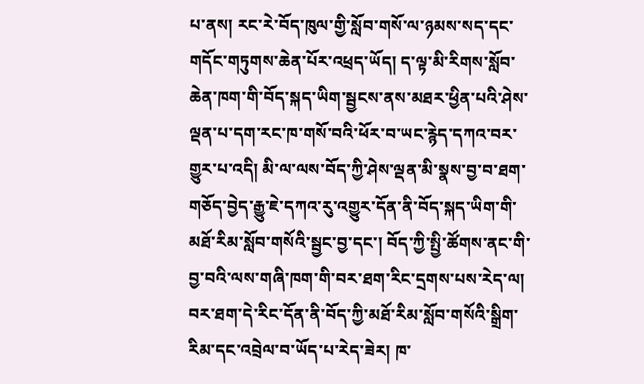པ་ནས། རང་རེ་བོད་ཁུལ་གྱི་སློབ་གསོ་ལ་ཉམས་སད་དང་གདོང་གཏུགས་ཆེན་པོར་འཕྲད་ཡོད། ད་ལྟ་མི་རིགས་སློབ་ཆེན་ཁག་གི་བོད་སྐད་ཡིག་སྦྱངས་ནས་མཐར་ཕྱིན་པའི་ཤེས་ལྡན་པ་དག་རང་ཁ་གསོ་བའི་ཕོར་བ་ཡང་རྙེད་དཀའ་བར་གྱུར་པ་འདི། མི་ལ་ལས་བོད་ཀྱི་ཤེས་ལྡན་མི་སྣས་བྱ་བ་ཐག་གཅོད་བྱེད་རྒྱུ་ཇེ་དཀའ་རུ་འགྱུར་དོན་ནི་བོད་སྐད་ཡིག་གི་མཐོ་རིམ་སློབ་གསོའི་སྦྱང་བྱ་དང་། བོད་ཀྱི་སྤྱི་ཚོགས་ནང་གི་བྱ་བའི་ལས་གཞི་ཁག་གི་བར་ཐག་རིང་དྲགས་པས་རེད་ལ། བར་ཐག་དེ་རིང་དོན་ནི་བོད་ཀྱི་མཐོ་རིམ་སློབ་གསོའི་སྒྲིག་རིམ་དང་འབྲེལ་བ་ཡོད་པ་རེད་ཟེར། ཁ་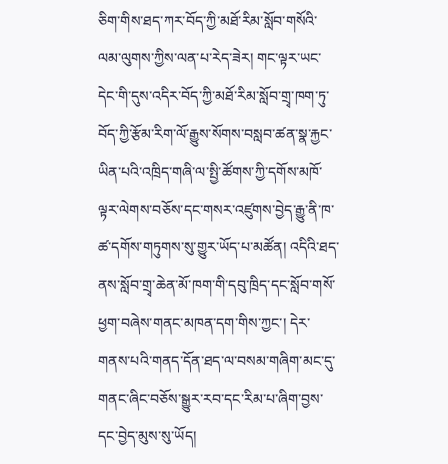ཅིག་གིས་ཐད་ཀར་བོད་ཀྱི་མཐོ་རིམ་སློབ་གསོའི་ལམ་ལུགས་ཀྱིས་ལན་པ་རེད་ཟེར། གང་ལྟར་ཡང་དེང་གི་དུས་འདིར་བོད་ཀྱི་མཐོ་རིམ་སློབ་གྲྭ་ཁག་ཏུ་བོད་ཀྱི་རྩོམ་རིག་ལོ་རྒྱུས་སོགས་བསླབ་ཚན་སྣ་རྐྱང་ཡིན་པའི་འཁྲིད་གཞི་ལ་སྤྱི་ཚོགས་ཀྱི་དགོས་མཁོ་ལྟར་ལེགས་བཅོས་དང་གསར་འཛུགས་བྱེད་རྒྱུ་ནི་ཁ་ཚ་དགོས་གཏུགས་སུ་གྱུར་ཡོད་པ་མཚོན། འདིའི་ཐད་ནས་སློབ་གྲྭ་ཆེན་མོ་ཁག་གི་དབུ་ཁྲིད་དང་སློབ་གསོ་ཕྱག་བཞེས་གནང་མཁན་དག་གིས་ཀྱང་། དེར་གནས་པའི་གནད་དོན་ཐད་ལ་བསམ་གཞིག་མང་དུ་གནང་ཞིང་བཅོས་སྒྱུར་རབ་དང་རིམ་པ་ཞིག་བྱས་དང་བྱེད་མུས་སུ་ཡོད།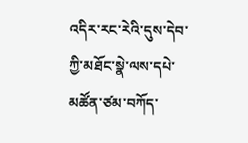འདིར་རང་རེའི་དུས་དེབ་ཀྱི་མཐོང་སྣེ་ལས་དཔེ་མཚོན་ཙམ་བཀོད་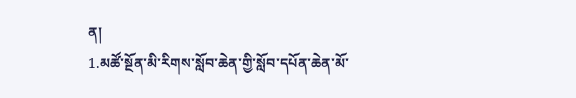ན།
1.མཚོ་སྔོན་མི་རིགས་སློབ་ཆེན་གྱི་སློབ་དཔོན་ཆེན་མོ་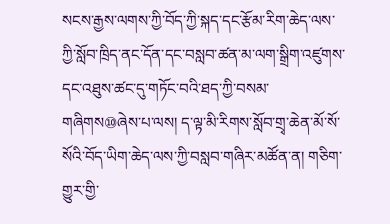སངས་རྒྱས་ལགས་ཀྱི་བོད་ཀྱི་སྐད་དང་རྩོམ་རིག་ཆེད་ལས་ཀྱི་སློབ་ཁྲིད་ནང་དོན་དང་བསླབ་ཚན་མ་ལག་སྒྲིག་འཛུགས་དང་འཐུས་ཚང་དུ་གཏོང་བའི་ཐད་ཀྱི་བསམ་གཞིགས⑩ཞེས་པ་ལས། ད་ལྟ་མི་རིགས་སློབ་གྲྭ་ཆེན་མོ་སོ་སོའི་བོད་ཡིག་ཆེད་ལས་ཀྱི་བསླབ་གཞིར་མཚོན་ན། གཅིག་གྱུར་གྱི་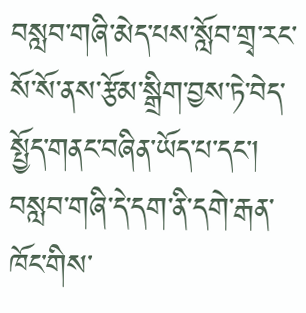བསླབ་གཞི་མེད་པས་སློབ་གྲྭ་རང་སོ་སོ་ནས་རྩོམ་སྒྲིག་བྱས་ཏེ་བེད་སྤྱོད་གནང་བཞིན་ཡོད་པ་དང་། བསླབ་གཞི་དེ་དག་ནི་དགེ་རྒན་ཁོང་གིས་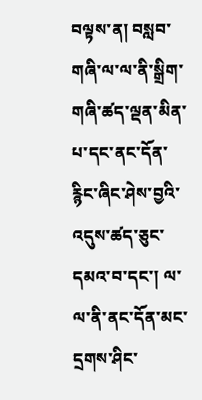བལྟས་ན། བསླབ་གཞི་ལ་ལ་ནི་སྒྲིག་གཞི་ཚད་ལྡན་མིན་པ་དང་ནང་དོན་རྙིང་ཞིང་ཤེས་བྱའི་འདུས་ཚད་ཅུང་དམའ་བ་དང་། ལ་ལ་ནི་ནང་དོན་མང་དྲགས་ཤིང་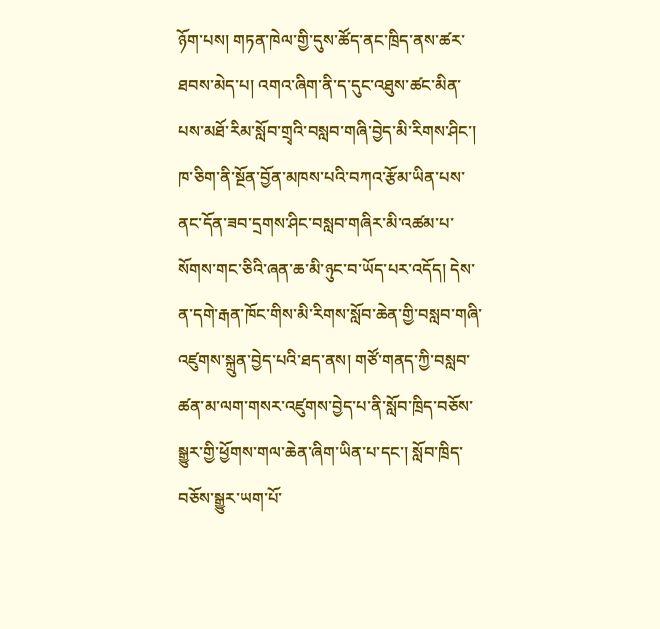ཉོག་པས། གཏན་ཁེལ་གྱི་དུས་ཚོད་ནང་ཁྲིད་ནས་ཚར་ཐབས་མེད་པ། འགའ་ཞིག་ནི་ད་དུང་འཐུས་ཚང་མིན་པས་མཐོ་རིམ་སློབ་གྲྭའི་བསླབ་གཞི་བྱེད་མི་རིགས་ཤིང་། ཁ་ཅིག་ནི་སྔོན་བྱོན་མཁས་པའི་བཀའ་རྩོམ་ཡིན་པས་ནང་དོན་ཟབ་དྲགས་ཤིང་བསླབ་གཞིར་མི་འཚམ་པ་སོགས་གང་ཅིའི་ཞན་ཆ་མི་ཉུང་བ་ཡོད་པར་འདོད། དེས་ན་དགེ་རྒན་ཁོང་གིས་མི་རིགས་སློབ་ཆེན་གྱི་བསླབ་གཞི་འཛུགས་སྐྲུན་བྱེད་པའི་ཐད་ནས། གཙོ་གནད་ཀྱི་བསླབ་ཚན་མ་ལག་གསར་འཛུགས་བྱེད་པ་ནི་སློབ་ཁྲིད་བཅོས་སྒྱུར་གྱི་ཕྱོགས་གལ་ཆེན་ཞིག་ཡིན་པ་དང་། སློབ་ཁྲིད་བཅོས་སྒྱུར་ཡག་པོ་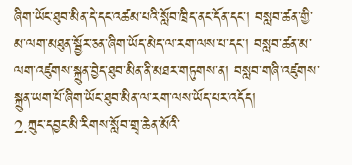ཞིག་ཡོང་ཐུབ་མིན་དེ་དང་འཚམ་པའི་སློབ་ཁྲིད་ནང་དོན་དང་། བསླབ་ཚན་གྱི་མ་ལག་མཐུན་སྦྱོར་ཅན་ཞིག་ཡོད་མེད་ལ་རག་ལས་པ་དང་། བསླབ་ཚན་མ་ལག་འཛུགས་སྐྲུན་བྱེད་ཐུབ་མིན་ནི་མཐར་གཏུགས་ན། བསླབ་གཞི་འཛུགས་སྐྲུན་ཡག་པོ་ཞིག་ཡོང་ཐུབ་མིན་ལ་རག་ལས་ཡོད་པར་འདོད།
2.ཀྲུང་དབྱང་མི་རིགས་སློབ་གྲྭ་ཆེན་མོའི་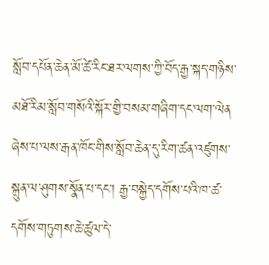སློབ་དཔོན་ཆེན་མོ་ཚེ་རིང་ཐར་ལགས་ཀྱི་བོད་རྒྱ་སྐད་གཉིས་མཐོ་རིམ་སློབ་གསོའི་སྐོར་གྱི་བསམ་གཞིག་དང་ལག་ལེན ཞེས་པ་ལས་རྒན་ཁོང་གིས་སློབ་ཆེན་དུ་རིག་ཚན་འཛུགས་སྐྲུན་ལ་ཤུགས་སྣོན་པ་དང་། རྒྱ་བསྐྱེད་དགོས་པའི་ཁ་ཚ་དགོས་གཏུགས་ཆེ་ཚུལ་དེ་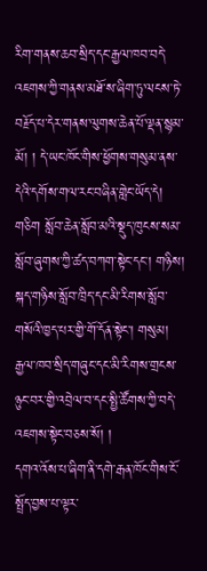རིག་གནས་ཆབ་སྲིད་དང་རྒྱལ་ཁབ་བདེ་འཇགས་ཀྱི་གནས་མཐོ་ས་ཞིག་ཏུ་ལངས་ཏེ་བརྗོད་པ་དེར་གནས་ལུགས་ཆེན་པོ་ལྡན་སྙམ་མོ། ། དེ་ཡང་ཁོང་གིས་ཕྱོགས་གསུམ་ནས་དེའི་དགོས་གལ་རང་བཞིན་གླེང་ཡོད་དེ།
གཅིག སློབ་ཆེན་སློབ་མའི་སྡུད་ཁུངས་སམ་སློབ་ཞུགས་ཀྱི་ཚད་བཀག་སྟེང་དང་། གཉིས། སྐད་གཉིས་སློབ་ཁྲིད་དང་མི་རིགས་སློབ་གསོའི་ཁྱད་པར་གྱི་གོ་དོན་སྟེང་། གསུམ། རྒྱལ་ཁབ་སྲིད་གཞུང་དང་མི་རིགས་གྲངས་ཉུང་བར་གྱི་འབྲེལ་བ་དང་སྤྱི་ཚོགས་ཀྱི་བདེ་འཇགས་སྟེང་བཅས་སོ། །
དགའ་འོས་པ་ཞིག་ནི་དགེ་རྒན་ཁོང་གིས་ངོ་སྤྲོད་བྱས་པ་ལྟར་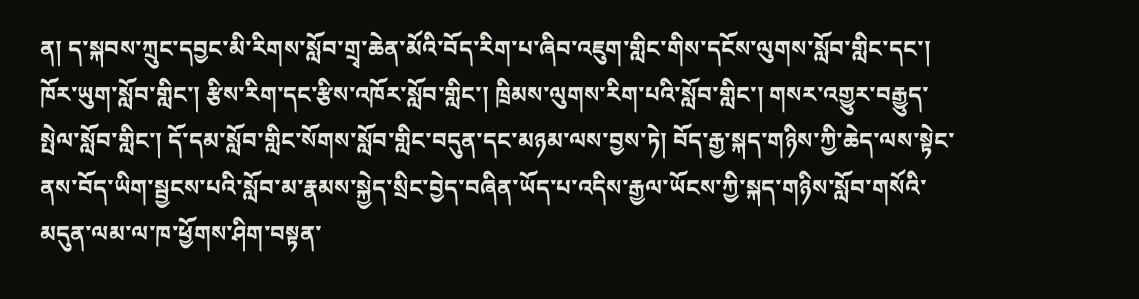ན། ད་སྐབས་ཀྲུང་དབྱང་མི་རིགས་སློབ་གྲྭ་ཆེན་མོའི་བོད་རིག་པ་ཞིབ་འཇུག་གླིང་གིས་དངོས་ལུགས་སློབ་གླིང་དང་། ཁོར་ཡུག་སློབ་གླིང་། རྩིས་རིག་དང་རྩིས་འཁོར་སློབ་གླིང་། ཁྲིམས་ལུགས་རིག་པའི་སློབ་གླིང་། གསར་འགྱུར་བརྒྱུད་སྤེལ་སློབ་གླིང་། དོ་དམ་སློབ་གླིང་སོགས་སློབ་གླིང་བདུན་དང་མཉམ་ལས་བྱས་ཏེ། བོད་རྒྱ་སྐད་གཉིས་ཀྱི་ཆེད་ལས་སྟེང་ནས་བོད་ཡིག་སྦྱངས་པའི་སློབ་མ་རྣམས་སྐྱེད་སྲིང་བྱེད་བཞིན་ཡོད་པ་འདིས་རྒྱལ་ཡོངས་ཀྱི་སྐད་གཉིས་སློབ་གསོའི་མདུན་ལམ་ལ་ཁ་ཕྱོགས་ཤིག་བསྟན་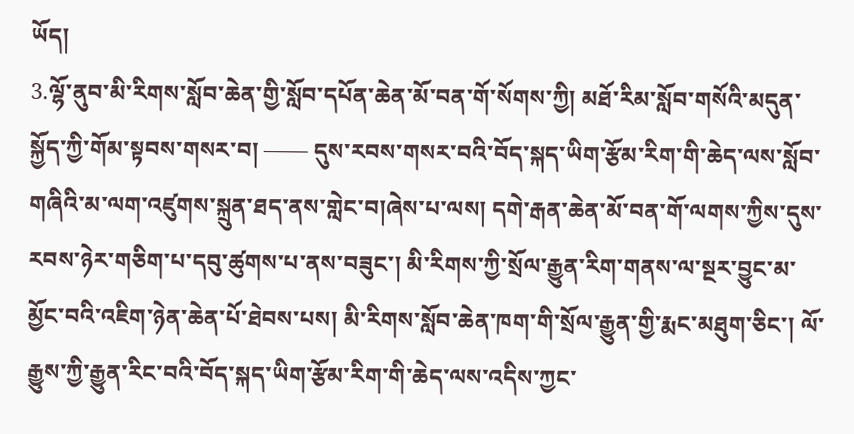ཡོད།
3.ལྷོ་ནུབ་མི་རིགས་སློབ་ཆེན་གྱི་སློབ་དཔོན་ཆེན་མོ་བན་གོ་སོགས་ཀྱི། མཐོ་རིམ་སློབ་གསོའི་མདུན་སྐྱོད་ཀྱི་གོམ་སྟབས་གསར་བ། —— དུས་རབས་གསར་བའི་བོད་སྐད་ཡིག་རྩོམ་རིག་གི་ཆེད་ལས་སློབ་གཞིའི་མ་ལག་འཛུགས་སྐྲུན་ཐད་ནས་གླེང་བ།ཞེས་པ་ལས། དགེ་རྒན་ཆེན་མོ་བན་གོ་ལགས་ཀྱིས་དུས་རབས་ཉེར་གཅིག་པ་དབུ་ཚུགས་པ་ནས་བཟུང་། མི་རིགས་ཀྱི་སྲོལ་རྒྱུན་རིག་གནས་ལ་སྔར་བྱུང་མ་མྱོང་བའི་འཇིག་ཉེན་ཆེན་པོ་ཐེབས་པས། མི་རིགས་སློབ་ཆེན་ཁག་གི་སྲོལ་རྒྱུན་གྱི་རྨང་མཐུག་ཅིང་། ལོ་རྒྱུས་ཀྱི་རྒྱུན་རིང་བའི་བོད་སྐད་ཡིག་རྩོམ་རིག་གི་ཆེད་ལས་འདིས་ཀྱང་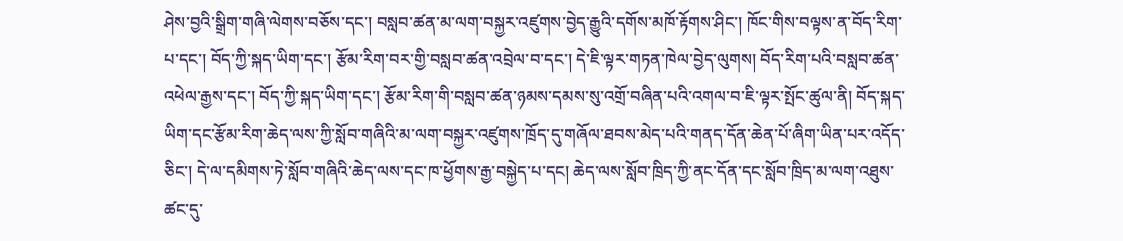ཤེས་བྱའི་སྒྲིག་གཞི་ལེགས་བཅོས་དང་། བསླབ་ཚན་མ་ལག་བསྐྱར་འཛུགས་བྱེད་རྒྱུའི་དགོས་མཁོ་རྟོགས་ཤིང་། ཁོང་གིས་བལྟས་ན་བོད་རིག་པ་དང་། བོད་ཀྱི་སྐད་ཡིག་དང་། རྩོམ་རིག་བར་གྱི་བསླབ་ཚན་འབྲེལ་བ་དང་། དེ་ཇི་ལྟར་གཏན་ཁེལ་བྱེད་ལུགས། བོད་རིག་པའི་བསླབ་ཚན་འཕེལ་རྒྱས་དང་། བོད་ཀྱི་སྐད་ཡིག་དང་། རྩོམ་རིག་གི་བསླབ་ཚན་ཉམས་དམས་སུ་འགྲོ་བཞིན་པའི་འགལ་བ་ཇི་ལྟར་སྤོང་ཚུལ་ནི། བོད་སྐད་ཡིག་དང་རྩོམ་རིག་ཆེད་ལས་ཀྱི་སློབ་གཞིའི་མ་ལག་བསྐྱར་འཛུགས་ཁྲོད་དུ་གཞོལ་ཐབས་མེད་པའི་གནད་དོན་ཆེན་པོ་ཞིག་ཡིན་པར་འདོད་ཅིང་། དེ་ལ་དམིགས་ཏེ་སློབ་གཞིའི་ཆེད་ལས་དང་ཁ་ཕྱོགས་རྒྱ་བསྐྱེད་པ་དང། ཆེད་ལས་སློབ་ཁྲིད་ཀྱི་ནང་དོན་དང་སློབ་ཁྲིད་མ་ལག་འཐུས་ཚང་དུ་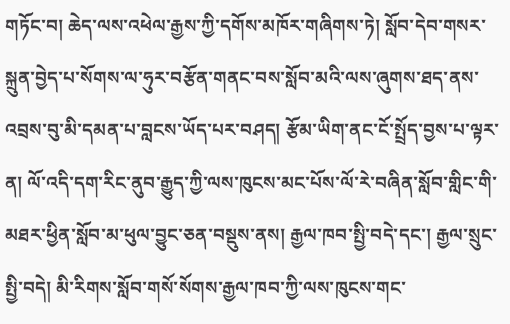གཏོང་བ། ཆེད་ལས་འཕེལ་རྒྱས་ཀྱི་དགོས་མཁོར་གཞིགས་ཏེ། སློབ་དེབ་གསར་སྐྲུན་བྱེད་པ་སོགས་ལ་ཧུར་བརྩོན་གནང་བས་སློབ་མའི་ལས་ཞུགས་ཐད་ནས་འབྲས་བུ་མི་དམན་པ་བླངས་ཡོད་པར་བཤད། རྩོམ་ཡིག་ནང་ངོ་སྤྲོད་བྱས་པ་ལྟར་ན། ལོ་འདི་དག་རིང་ནུབ་རྒྱུད་ཀྱི་ལས་ཁུངས་མང་པོས་ལོ་རེ་བཞིན་སློབ་གླིང་གི་མཐར་ཕྱིན་སློབ་མ་ཕུལ་བྱུང་ཅན་བསྡུས་ནས། རྒྱལ་ཁབ་སྤྱི་བདེ་དང་། རྒྱལ་སྲུང་སྤྱི་བདེ། མི་རིགས་སློབ་གསོ་སོགས་རྒྱལ་ཁབ་ཀྱི་ལས་ཁུངས་གང་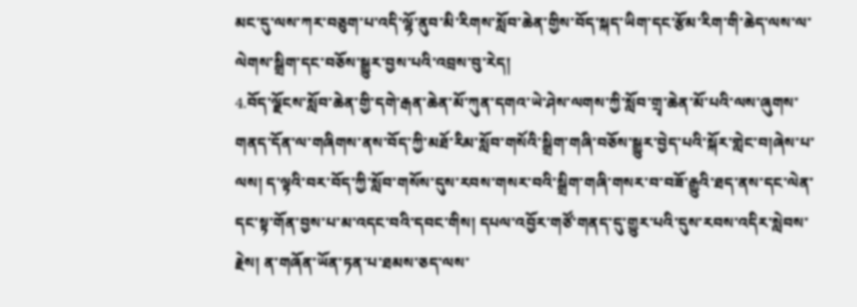མང་དུ་ལས་ཀར་བཅུག་པ་འདི་ལྷོ་ནུབ་མི་རིགས་སློབ་ཆེན་གྱིས་བོད་སྐད་ཡིག་དང་རྩོམ་རིག་གི་ཆེད་ལས་ལ་ལེགས་སྒྲིག་དང་བཅོས་སྒྱུར་བྱས་པའི་འབྲས་བུ་རེད།
4.བོད་ལྗོངས་སློབ་ཆེན་གྱི་དགེ་རྒན་ཆེན་མོ་ཀུན་དགའ་ཡེ་ཤེས་ལགས་ཀྱི་སློབ་གྲྭ་ཆེན་མོ་པའི་ལས་ཞུགས་གནད་དོན་ལ་གཞིགས་ནས་བོད་ཀྱི་མཐོ་རིམ་སློབ་གསོའི་སྒྲིག་གཞི་བཅོས་སྒྱུར་བྱེད་པའི་སྐོར་གླེང་བ།ཞེས་པ་ལས། ད་ལྟའི་བར་བོད་ཀྱི་སློབ་གསོས་དུས་རབས་གསར་བའི་སྒྲིག་གཞི་གསར་བ་བཟོ་རྒྱུའི་ཐད་ནས་དང་ལེན་དང་སྟ་གོན་བྱས་པ་མ་འདང་བའི་དབང་གིས། དཔལ་འབྱོར་གཙོ་གནད་དུ་གྱུར་པའི་དུས་རབས་འདིར་སླེབས་རྗེས། ན་གཞོན་ཡོན་ཏན་པ་ཐམས་ཅད་ལས་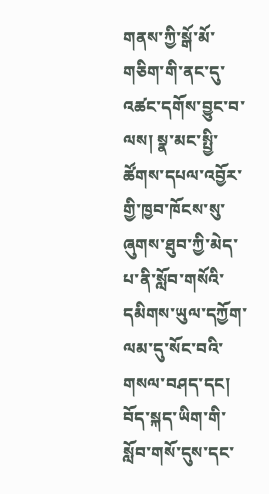གནས་ཀྱི་སྒོ་མོ་གཅིག་གི་ནང་དུ་འཚང་དགོས་བྱུང་བ་ལས། སྣ་མང་སྤྱི་ཚོགས་དཔལ་འབྱོར་གྱི་ཁྱབ་ཁོངས་སུ་ཞུགས་ཐུབ་ཀྱི་མེད་པ་ནི་སློབ་གསོའི་དམིགས་ཡུལ་དཀྱོག་ལམ་དུ་སོང་བའི་གསལ་བཤད་དང། བོད་སྐད་ཡིག་གི་སློབ་གསོ་དུས་དང་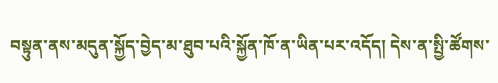བསྟུན་ནས་མདུན་སྐྱོད་བྱེད་མ་ཐུབ་པའི་སྐྱོན་ཁོ་ན་ཡིན་པར་འདོད། དེས་ན་སྤྱི་ཚོགས་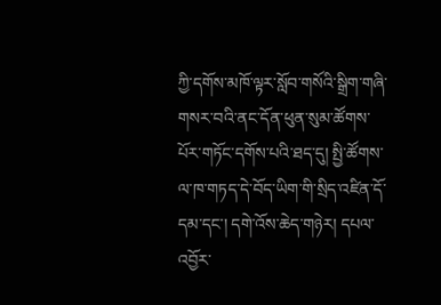ཀྱི་དགོས་མཁོ་ལྟར་སློབ་གསོའི་སྒྲིག་གཞི་གསར་བའི་ནང་དོན་ཕུན་སུམ་ཚོགས་པོར་གཏོང་དགོས་པའི་ཐད་དུ། སྤྱི་ཚོགས་ལ་ཁ་གཏད་དེ་བོད་ཡིག་གི་སྲིད་འཛིན་དོ་དམ་དང་། དགེ་འོས་ཆེད་གཉེར། དཔལ་འབྱོར་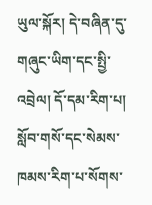ཡུལ་སྐོར། དེ་བཞིན་དུ་གཞུང་ཡིག་དང་སྤྱི་འབྲེལ། དོ་དམ་རིག་པ། སློབ་གསོ་དང་སེམས་ཁམས་རིག་པ་སོགས་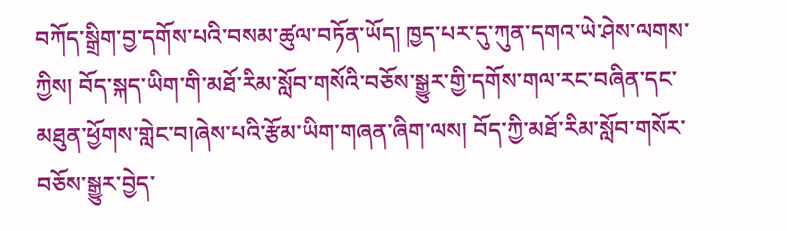བཀོད་སྒྲིག་བྱ་དགོས་པའི་བསམ་ཚུལ་བཏོན་ཡོད། ཁྱད་པར་དུ་ཀུན་དགའ་ཡེ་ཤེས་ལགས་ཀྱིས། བོད་སྐད་ཡིག་གི་མཐོ་རིམ་སློབ་གསོའི་བཅོས་སྒྱུར་གྱི་དགོས་གལ་རང་བཞིན་དང་མཐུན་ཕྱོགས་གླེང་བ།ཞེས་པའི་རྩོམ་ཡིག་གཞན་ཞིག་ལས། བོད་ཀྱི་མཐོ་རིམ་སློབ་གསོར་བཅོས་སྒྱུར་བྱེད་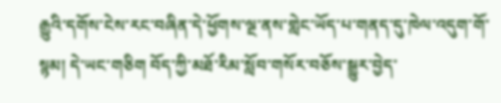རྒྱུའི་དགོས་ངེས་རང་བཞིན་དེ་ཕྱོགས་ལྔ་ནས་གླེང་ཡོད་པ་གནད་དུ་ཁེལ་འདུག་གོ་སྙམ། དེ་ཡང་གཅིག བོད་ཀྱི་མཐོ་རིམ་སློབ་གསོར་བཅོས་སྒྱུར་བྱེད་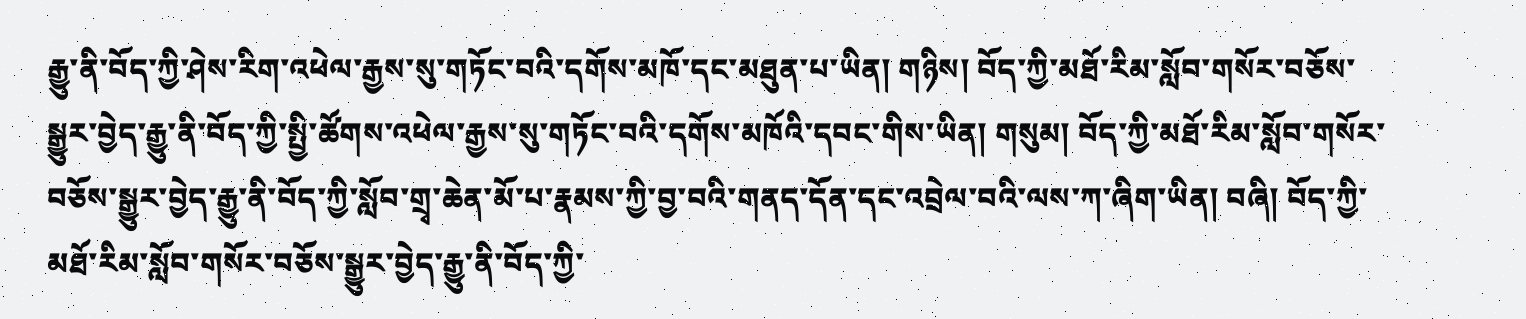རྒྱུ་ནི་བོད་ཀྱི་ཤེས་རིག་འཕེལ་རྒྱས་སུ་གཏོང་བའི་དགོས་མཁོ་དང་མཐུན་པ་ཡིན། གཉིས། བོད་ཀྱི་མཐོ་རིམ་སློབ་གསོར་བཅོས་སྒྱུར་བྱེད་རྒྱུ་ནི་བོད་ཀྱི་སྤྱི་ཚོགས་འཕེལ་རྒྱས་སུ་གཏོང་བའི་དགོས་མཁོའི་དབང་གིས་ཡིན། གསུམ། བོད་ཀྱི་མཐོ་རིམ་སློབ་གསོར་བཅོས་སྒྱུར་བྱེད་རྒྱུ་ནི་བོད་ཀྱི་སློབ་གྲྭ་ཆེན་མོ་པ་རྣམས་ཀྱི་བྱ་བའི་གནད་དོན་དང་འབྲེལ་བའི་ལས་ཀ་ཞིག་ཡིན། བཞི། བོད་ཀྱི་མཐོ་རིམ་སློབ་གསོར་བཅོས་སྒྱུར་བྱེད་རྒྱུ་ནི་བོད་ཀྱི་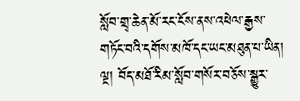སློབ་གྲྭ་ཆེན་མོ་རང་ངོས་ནས་འཕེལ་རྒྱས་གཏོང་བའི་དགོས་མཁོ་དང་ཡང་མཐུན་པ་ཡིན། ལྔ། བོད་མཐོ་རིམ་སློབ་གསོར་བཅོས་སྒྱུར་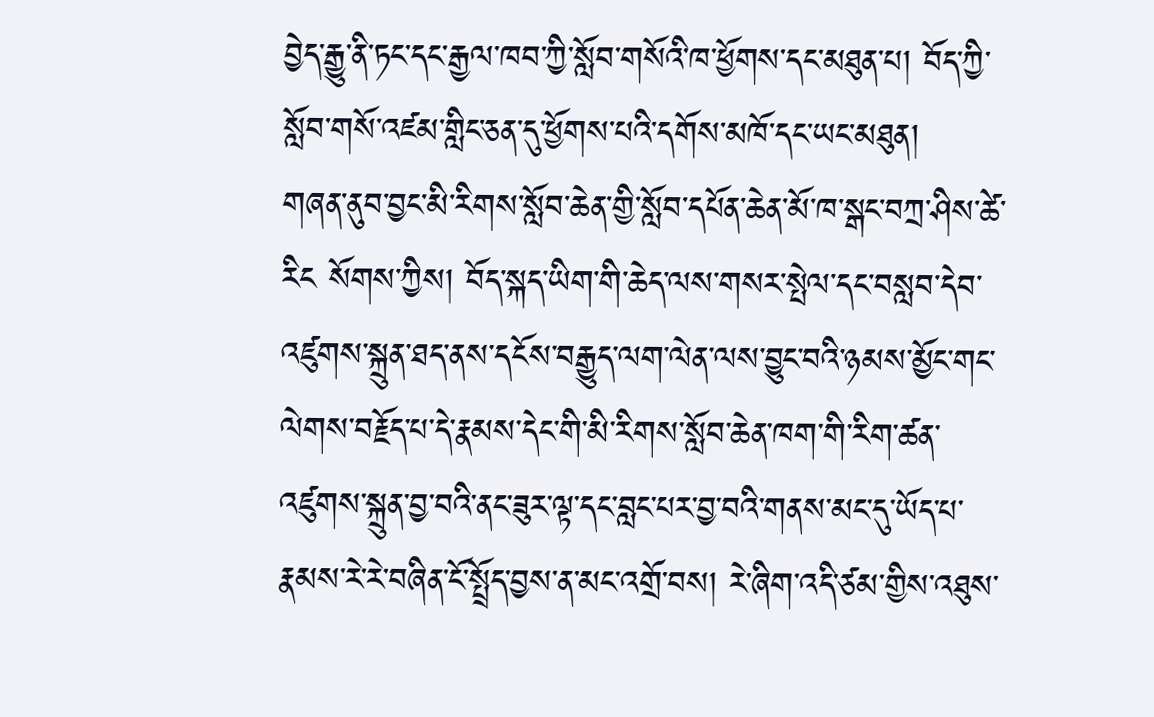བྱེད་རྒྱུ་ནི་ཏང་དང་རྒྱལ་ཁབ་ཀྱི་སློབ་གསོའི་ཁ་ཕྱོགས་དང་མཐུན་པ། བོད་ཀྱི་སློབ་གསོ་འཛམ་གླིང་ཅན་དུ་ཕྱོགས་པའི་དགོས་མཁོ་དང་ཡང་མཐུན།
གཞན་ནུབ་བྱང་མི་རིགས་སློབ་ཆེན་གྱི་སློབ་དཔོན་ཆེན་མོ་ཁ་སྒང་བཀྲ་ཤིས་ཚེ་རིང སོགས་ཀྱིས། བོད་སྐད་ཡིག་གི་ཆེད་ལས་གསར་སྤེལ་དང་བསླབ་དེབ་འཛུགས་སྐྲུན་ཐད་ནས་དངོས་བརྒྱུད་ལག་ལེན་ལས་བྱུང་བའི་ཉམས་མྱོང་གང་ལེགས་བརྗོད་པ་དེ་རྣམས་དེང་གི་མི་རིགས་སློབ་ཆེན་ཁག་གི་རིག་ཚན་འཛུགས་སྐྲུན་བྱ་བའི་ནང་ཟུར་ལྟ་དང་བླང་པར་བྱ་བའི་གནས་མང་དུ་ཡོད་པ་རྣམས་རེ་རེ་བཞིན་ངོ་སྤྲོད་བྱས་ན་མང་འགྲོ་བས། རེ་ཞིག་འདི་ཙམ་གྱིས་འཐུས་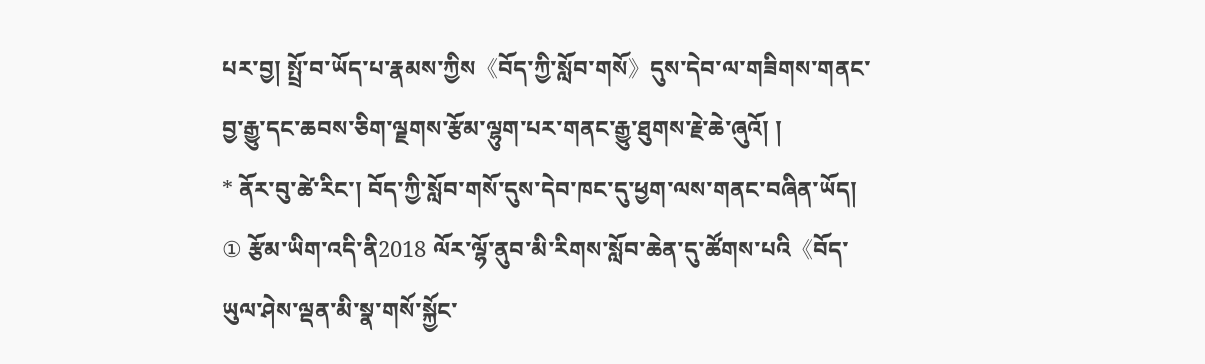པར་བྱ། སྤྲོ་བ་ཡོད་པ་རྣམས་ཀྱིས《བོད་ཀྱི་སློབ་གསོ》དུས་དེབ་ལ་གཟིགས་གནང་བྱ་རྒྱུ་དང་ཆབས་ཅིག་ལྗགས་རྩོམ་ལྷུག་པར་གནང་རྒྱུ་ཐུགས་རྗེ་ཆེ་ཞུའོ། །
* ནོར་བུ་ཚེ་རིང་། བོད་ཀྱི་སློབ་གསོ་དུས་དེབ་ཁང་དུ་ཕྱག་ལས་གནང་བཞིན་ཡོད།
① རྩོམ་ཡིག་འདི་ནི2018 ལོར་ལྷོ་ནུབ་མི་རིགས་སློབ་ཆེན་དུ་ཚོགས་པའི《བོད་ཡུལ་ཤེས་ལྡན་མི་སྣ་གསོ་སྐྱོང་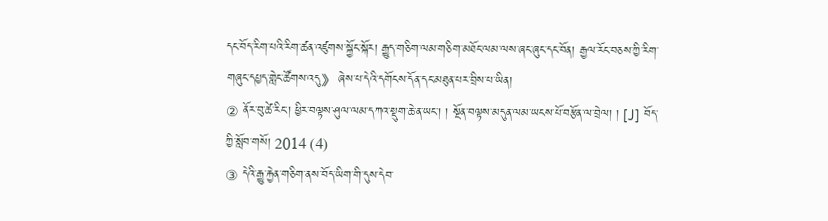དང་བོད་རིག་པའི་རིག་ཚན་འཛུགས་སྐྱོང་སྐོར། རྒྱུད་གཅིག་ལམ་གཅིག་མཐོང་ལམ་ལས་ཞང་ཞུང་དང་བོན། རྒྱལ་རོང་བཅས་ཀྱི་རིག་གཞུང་དཔྱད་གླེང་ཚོགས་འདུ》 ཞེས་པ་དེའི་དགོངས་དོན་དང་མཐུན་པར་བྲིས་པ་ཡིན།
② ནོར་བུ་ཚེ་རིང་། ཕྱིར་བལྟས་ཤུལ་ལམ་དཀའ་སྡུག་ཆེ་ན་ཡང་། ། སྔོན་བལྟས་མདུན་ལམ་ཡངས་པོ་བརྩོན་ལ་བྲེལ། ། [J] བོད་ཀྱི་སློབ་གསོ། 2014 (4)
③ དེའི་རྒྱུ་རྐྱེན་གཅིག་ནས་བོད་ཡིག་གི་དུས་དེབ་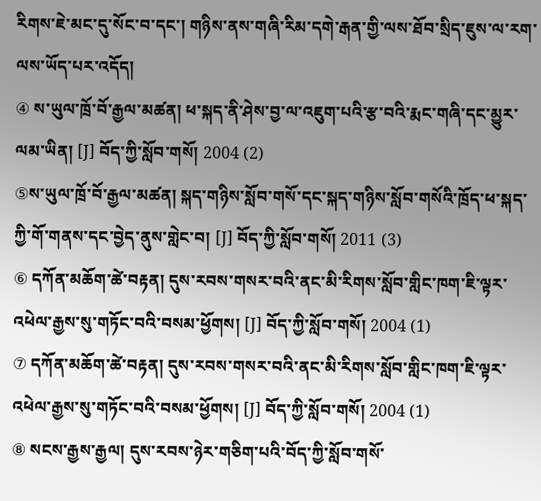རིགས་ཇེ་མང་དུ་སོང་བ་དང་། གཉིས་ནས་གཞི་རིམ་དགེ་རྒན་གྱི་ལས་ཐོབ་སྲིད་ཇུས་ལ་རག་ལས་ཡོད་པར་འདོད།
④ ས་ཡུལ་ཁྲོ་བོ་རྒྱལ་མཚན། ཕ་སྐད་ནི་ཤེས་བྱ་ལ་འཇུག་པའི་རྩ་བའི་རྨང་གཞི་དང་མྱུར་ལམ་ཡིན། [J] བོད་ཀྱི་སློབ་གསོ། 2004 (2)
⑤ས་ཡུལ་ཁྲོ་བོ་རྒྱལ་མཚན། སྐད་གཉིས་སློབ་གསོ་དང་སྐད་གཉིས་སློབ་གསོའི་ཁྲོད་ཕ་སྐད་ཀྱི་གོ་གནས་དང་བྱེད་ནུས་གླེང་བ། [J] བོད་ཀྱི་སློབ་གསོ། 2011 (3)
⑥ དཀོན་མཆོག་ཚེ་བརྟན། དུས་རབས་གསར་བའི་ནང་མི་རིགས་སློབ་གླིང་ཁག་ཇི་ལྟར་འཕེལ་རྒྱས་སུ་གཏོང་བའི་བསམ་ཕྱོགས། [J] བོད་ཀྱི་སློབ་གསོ། 2004 (1)
⑦ དཀོན་མཆོག་ཚེ་བརྟན། དུས་རབས་གསར་བའི་ནང་མི་རིགས་སློབ་གླིང་ཁག་ཇི་ལྟར་འཕེལ་རྒྱས་སུ་གཏོང་བའི་བསམ་ཕྱོགས། [J] བོད་ཀྱི་སློབ་གསོ། 2004 (1)
⑧ སངས་རྒྱས་རྒྱལ། དུས་རབས་ཉེར་གཅིག་པའི་བོད་ཀྱི་སློབ་གསོ་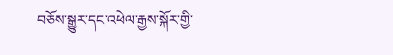བཅོས་སྒྱུར་དང་འཕེལ་རྒྱས་སྐོར་གྱི་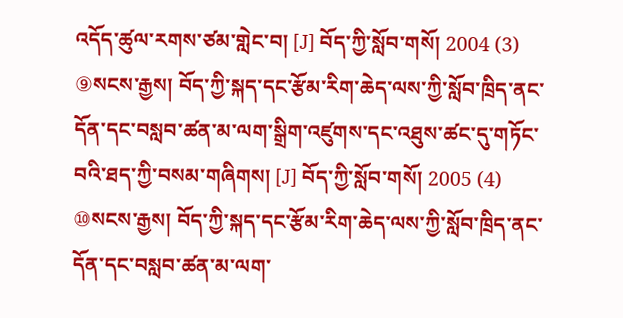འདོད་ཚུལ་རགས་ཙམ་གླེང་བ། [J] བོད་ཀྱི་སློབ་གསོ། 2004 (3)
⑨སངས་རྒྱས། བོད་ཀྱི་སྐད་དང་རྩོམ་རིག་ཆེད་ལས་ཀྱི་སློབ་ཁྲིད་ནང་དོན་དང་བསླབ་ཚན་མ་ལག་སྒྲིག་འཛུགས་དང་འཐུས་ཚང་དུ་གཏོང་བའི་ཐད་ཀྱི་བསམ་གཞིགས། [J] བོད་ཀྱི་སློབ་གསོ། 2005 (4)
⑩སངས་རྒྱས། བོད་ཀྱི་སྐད་དང་རྩོམ་རིག་ཆེད་ལས་ཀྱི་སློབ་ཁྲིད་ནང་དོན་དང་བསླབ་ཚན་མ་ལག་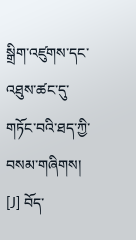སྒྲིག་འཛུགས་དང་འཐུས་ཚང་དུ་གཏོང་བའི་ཐད་ཀྱི་བསམ་གཞིགས། [J] བོད་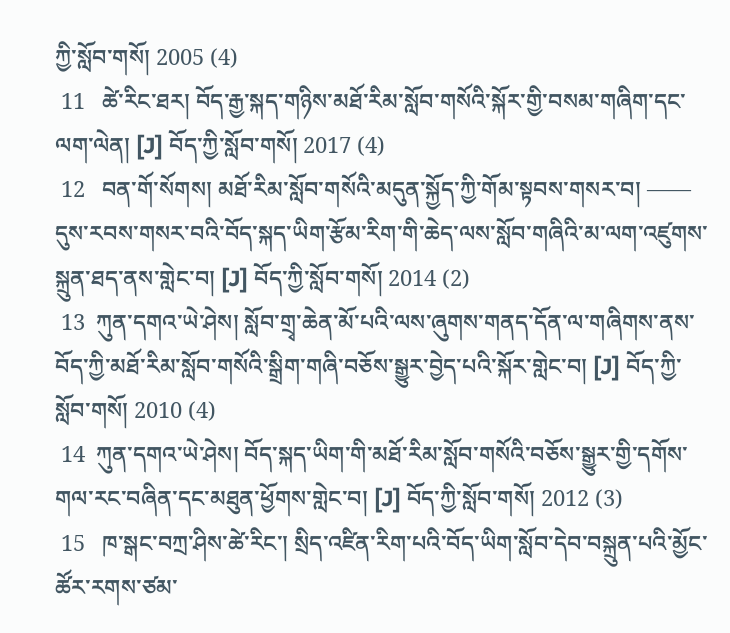ཀྱི་སློབ་གསོ། 2005 (4)
 11   ཚེ་རིང་ཐར། བོད་རྒྱ་སྐད་གཉིས་མཐོ་རིམ་སློབ་གསོའི་སྐོར་གྱི་བསམ་གཞིག་དང་ལག་ལེན། [J] བོད་ཀྱི་སློབ་གསོ། 2017 (4)
 12   བན་གོ་སོགས། མཐོ་རིམ་སློབ་གསོའི་མདུན་སྐྱོད་ཀྱི་གོམ་སྟབས་གསར་བ། —— དུས་རབས་གསར་བའི་བོད་སྐད་ཡིག་རྩོམ་རིག་གི་ཆེད་ལས་སློབ་གཞིའི་མ་ལག་འཛུགས་སྐྲུན་ཐད་ནས་གླེང་བ། [J] བོད་ཀྱི་སློབ་གསོ། 2014 (2)
 13  ཀུན་དགའ་ཡེ་ཤེས། སློབ་གྲྭ་ཆེན་མོ་པའི་ལས་ཞུགས་གནད་དོན་ལ་གཞིགས་ནས་བོད་ཀྱི་མཐོ་རིམ་སློབ་གསོའི་སྒྲིག་གཞི་བཅོས་སྒྱུར་བྱེད་པའི་སྐོར་གླེང་བ། [J] བོད་ཀྱི་སློབ་གསོ། 2010 (4)
 14  ཀུན་དགའ་ཡེ་ཤེས། བོད་སྐད་ཡིག་གི་མཐོ་རིམ་སློབ་གསོའི་བཅོས་སྒྱུར་གྱི་དགོས་གལ་རང་བཞིན་དང་མཐུན་ཕྱོགས་གླེང་བ། [J] བོད་ཀྱི་སློབ་གསོ། 2012 (3)
 15   ཁ་སྒང་བཀྲ་ཤིས་ཚེ་རིང་། སྲིད་འཛིན་རིག་པའི་བོད་ཡིག་སློབ་དེབ་བསྐྲུན་པའི་མྱོང་ཚོར་རགས་ཙམ་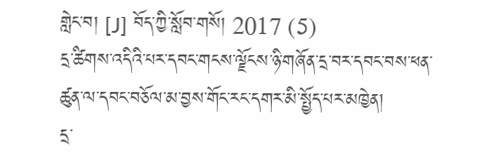གླེང་བ། [J] བོད་ཀྱི་སློབ་གསོ། 2017 (5)
དྲ་ཚིགས་འདིའི་པར་དབང་གངས་ལྗོངས་ཉི་གཞོན་དྲ་བར་དབང་བས་ཕན་ཚུན་ལ་དབང་བཅོལ་མ་བྱས་གོང་རང་དགར་མི་སྤྱོད་པར་མཁྱེན།
དྲ་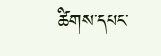ཚིགས་དཔང་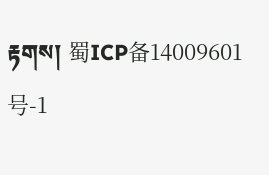རྟགས། 蜀ICP备14009601号-1